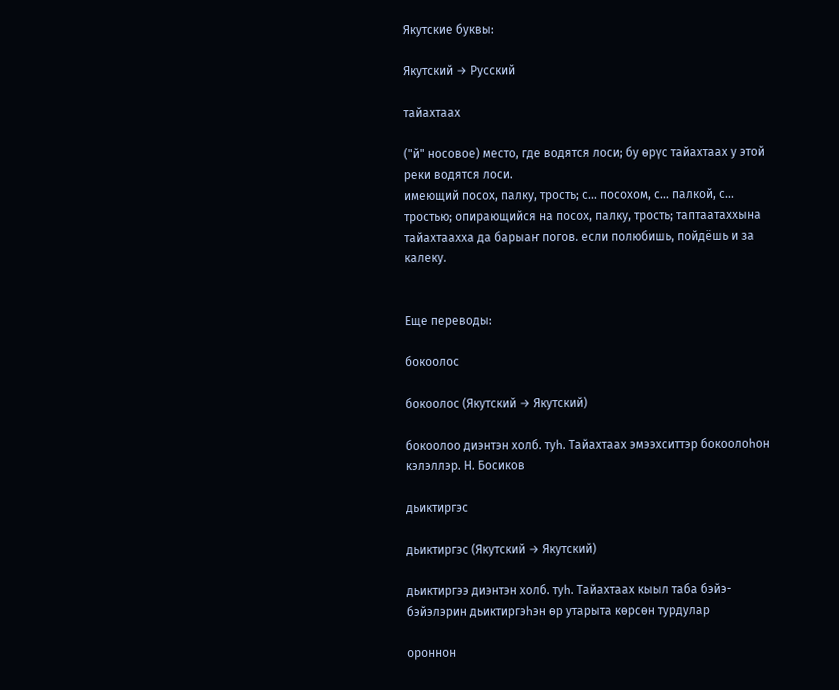Якутские буквы:

Якутский → Русский

тайахтаах

("й" носовое) место, где водятся лоси; бу өрүс тайахтаах у этой реки водятся лоси.
имеющий посох, палку, трость; с... посохом, с... палкой, с... тростью; опирающийся на посох, палку, трость; таптаатаххына тайахтаахха да барыаҥ погов. если полюбишь, пойдёшь и за калеку.


Еще переводы:

бокоолос

бокоолос (Якутский → Якутский)

бокоолоо диэнтэн холб. туһ. Тайахтаах эмээхситтэр бокоолоһон кэлэллэр. Н. Босиков

дьиктиргэс

дьиктиргэс (Якутский → Якутский)

дьиктиргээ диэнтэн холб. туһ. Тайахтаах кыыл таба бэйэ-бэйэлэрин дьиктиргэһэн өр утарыта көрсөн турдулар

ороннон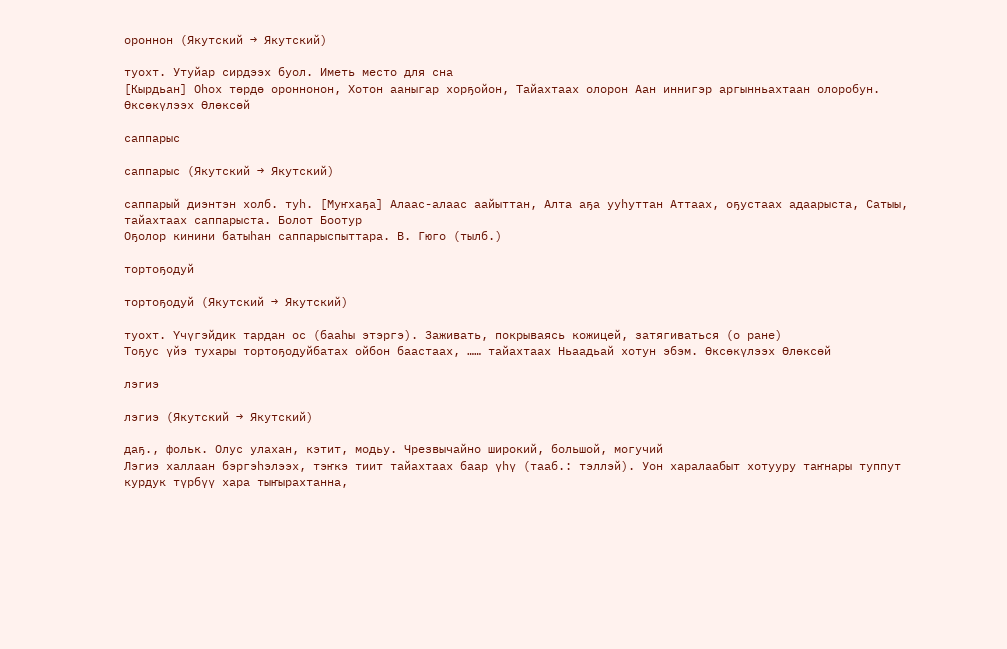ороннон (Якутский → Якутский)

туохт. Утуйар сирдээх буол. Иметь место для сна
[Кырдьан] Оһох төрдө ороннонон, Хотон ааныгар хорҕойон, Тайахтаах олорон Аан иннигэр аргынньахтаан олоробун. Өксөкүлээх Өлөксөй

саппарыс

саппарыс (Якутский → Якутский)

саппарый диэнтэн холб. туһ. [Муҥхаҕа] Алаас-алаас аайыттан, Алта аҕа ууһуттан Аттаах, оҕустаах адаарыста, Сатыы, тайахтаах саппарыста. Болот Боотур
Оҕолор кинини батыһан саппарыспыттара. В. Гюго (тылб.)

тортоҕодуй

тортоҕодуй (Якутский → Якутский)

туохт. Үчүгэйдик тардан ос (бааһы этэргэ). Заживать, покрываясь кожицей, затягиваться (о ране)
Тоҕус үйэ тухары тортоҕодуйбатах ойбон баастаах, …… тайахтаах Ньаадьай хотун эбэм. Өксөкүлээх Өлөксөй

лэгиэ

лэгиэ (Якутский → Якутский)

даҕ., фольк. Олус улахан, кэтит, модьу. Чрезвычайно широкий, большой, могучий
Лэгиэ халлаан бэргэһэлээх, тэҥкэ тиит тайахтаах баар үһү (тааб.: тэллэй). Уон харалаабыт хотууру таҥнары туппут курдук түрбүү хара тыҥырахтанна,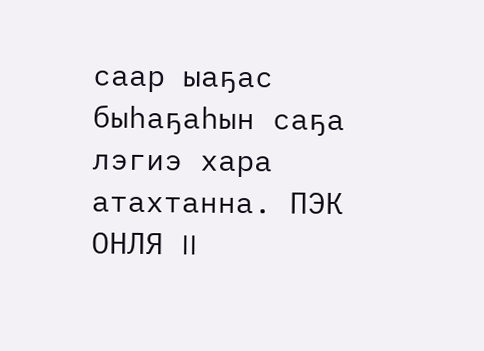саар ыаҕас быһаҕаһын саҕа лэгиэ хара атахтанна. ПЭК ОНЛЯ II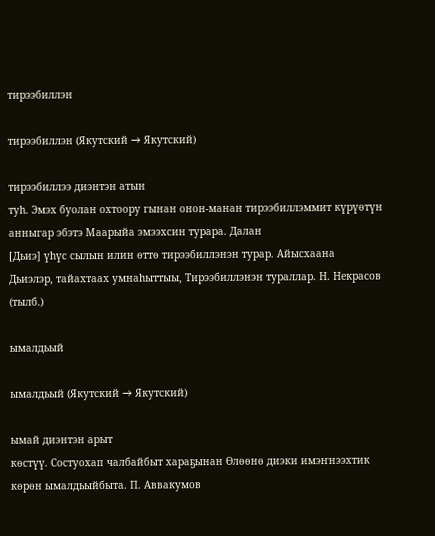тирээбиллэн

тирээбиллэн (Якутский → Якутский)

тирээбиллээ диэнтэн атын
туһ. Эмэх буолан охтоору гынан онон-манан тирээбиллэммит күрүөтүн анныгар эбэтэ Маарыйа эмээхсин турара. Далан
[Дьиэ] үһүс сылын илин өттө тирээбиллэнэн турар. Айысхаана
Дьиэлэр, тайахтаах умнаһыттыы, Тирээбиллэнэн тураллар. Н. Некрасов (тылб.)

ымалдьый

ымалдьый (Якутский → Якутский)

ымай диэнтэн арыт
көстүү. Состуохап чалбайбыт хараҕынан Өлөөнө диэки имэҥнээхтик көрөн ымалдьыйбыта. П. Аввакумов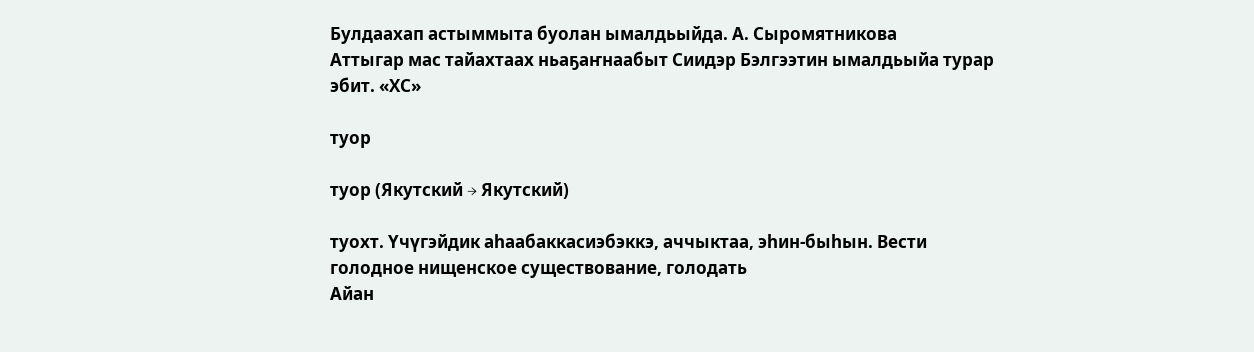Булдаахап астыммыта буолан ымалдьыйда. А. Сыромятникова
Аттыгар мас тайахтаах ньаҕаҥнаабыт Сиидэр Бэлгээтин ымалдьыйа турар эбит. «ХС»

туор

туор (Якутский → Якутский)

туохт. Үчүгэйдик аһаабаккасиэбэккэ, аччыктаа, эһин-быһын. Вести голодное нищенское существование, голодать
Айан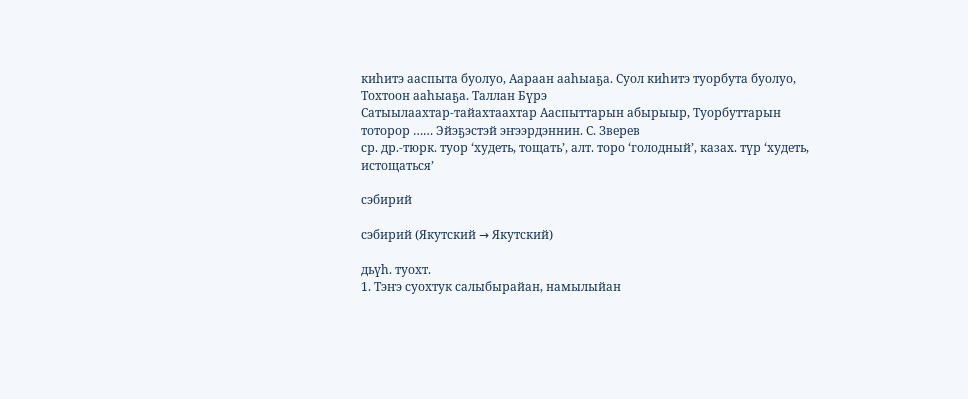киһитэ ааспыта буолуо, Аараан ааһыаҕа. Суол киһитэ туорбута буолуо, Тохтоон ааһыаҕа. Таллан Бүрэ
Сатыылаахтар-тайахтаахтар Ааспыттарын абырыыр, Туорбуттарын тоторор …… Эйэҕэстэй эҥээрдэннин. С. Зверев
ср. др.-тюрк. туор ‘худеть, тощать’, алт. торо ‘голодный’, казах. түр ‘худеть, истощаться’

сэбирий

сэбирий (Якутский → Якутский)

дьүһ. туохт.
1. Тэҥэ суохтук салыбырайан, намылыйан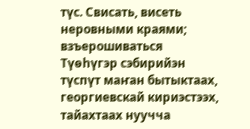түс. Свисать, висеть неровными краями; взъерошиваться
Түөһүгэр сэбирийэн түспүт маҥан бытыктаах, георгиевскай кириэстээх, тайахтаах нуучча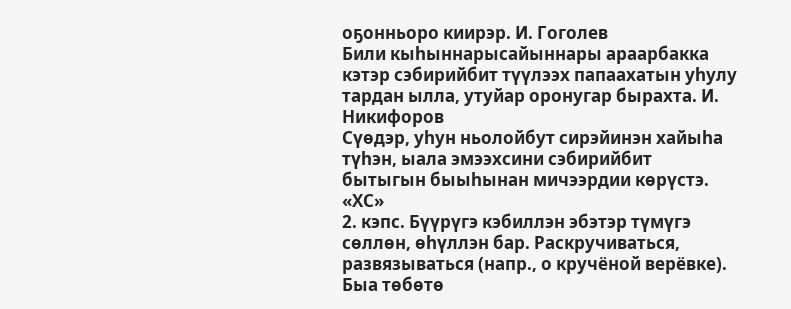оҕонньоро киирэр. И. Гоголев
Били кыһыннарысайыннары араарбакка кэтэр сэбирийбит түүлээх папаахатын уһулу тардан ылла, утуйар оронугар бырахта. И. Никифоров
Сүөдэр, уһун ньолойбут сирэйинэн хайыһа түһэн, ыала эмээхсини сэбирийбит бытыгын быыһынан мичээрдии көрүстэ. «ХС»
2. кэпс. Бүүрүгэ кэбиллэн эбэтэр түмүгэ сөллөн, өһүллэн бар. Раскручиваться, развязываться (напр., о кручёной верёвке). Быа төбөтө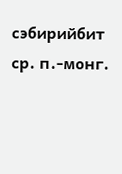сэбирийбит
ср. п.-монг.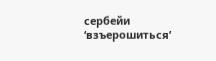сербейи ‘взъерошиться’